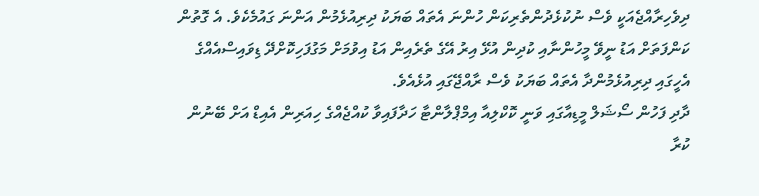ދިވެހިރާއްޖެއަކީ ވެސް ނުކުޅެދުންތެރިކަން ހުންނަ އެތައް ބަޔަކު ދިރިއުޅެމުން އަންނަ ގައުމެކެވެ. އެ ގޮތުން ކަންފަތަށް އަޑު ނީވޭ މީހުންނާއި ކުދިން އުޅޭ އިރު އޭގެ ތެރެއިން އަޑު އިވުމަށް މަގުފަހިކޮށްދޭ ޑިވައިސްއެއްގެ އެހީގައި ދިރިއުޅެމުންދާ އެތައް ބަޔަކު ވެސް ރާއްޖޭގައި އުޅެއެވެ.
ދާދި ފަހުން ސޯޝަލް މީޑިއާގައި ވަނީ ކޮކްލިއާ އިމްޕްލާންޓާ ހަދާފައިވާ ކުއްޖެއްގެ ހިއަރިން އެއިޑް އަށް ބޭނުން ކުރާ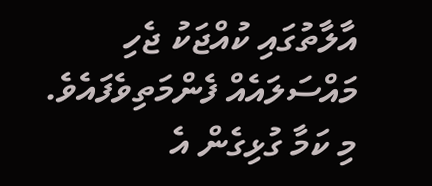އާލާތުގައި ކުއްޖަކު ޖެހި މައްސަލައެއް ފެންމަތިވެފައެވެ. މި ކަމާ ގުޅިގެން އެ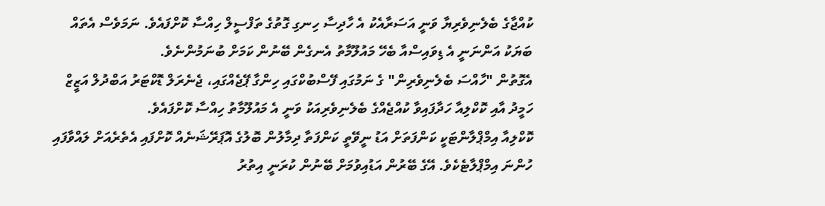ކުއްޖާގެ ބެލެނިވެރިޔާ ވަނީ އަސަރާއެކު އެ ހާދިސާ ހިނގި ގޮތުގެ ތަފްސީލް ހިއްސާ ކޮށްފައެވެ. ނަމަވެސް އެތައް ބަޔަކު އަންނަނީ އެ ޑިވައިސްއާ ބެހޭ މައުލޫމާތު އެނގެން ބޭނުން ކަމަށް ބުނަމުންނެވެ.
އެގޮތުން "ހާއްސަ ބެލެނިވެރިން" ގެ ނަމުގައި ފޭސްބުކްގައި ހިންގާ ޕޭޖެއްގައި، ޖެނެރަލް ޑޮކްޓަރު އަބްދުލް އަޒީޒް ހަމީދު އާއި ކޮކްލިއާ ހަދާފައިވާ ކުއްޖެއްގެ ބެލެނިވެރިއަކު ވަނީ އެ މައުލޫމާތު ހިއްސާ ކޮށްފައެވެ.
ކޮކްލިއާ އިމްޕްލާންޓަކީ ކަންފަތަށް އަޑު ނީވޭތީ ކަންފަތާ ދިމާލުން ބޮލުގެ އޮޕަރޭޝަނެއް ކޮށްފައި އެތެރެއަށް ލައްވާފައި ހުންނަ އިމްޕްލާޓެކެވެ. އޭގެ ބޭރުން އަޑުއިވުމަށް ބޭނުން ކުރަނީ އިތުރު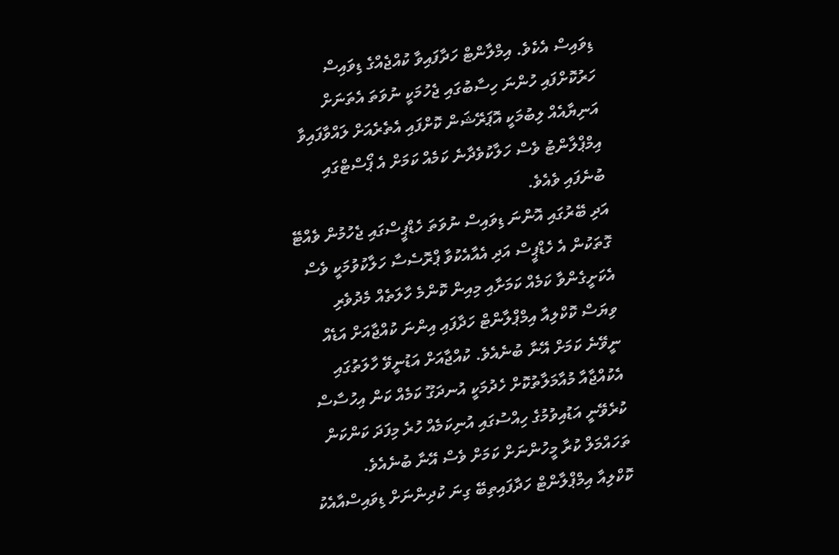ޑިވައިސް އެކެވެ. އިމްލާންޓް ހަދާފައިވާ ކުއްޖެއްގެ ޑިވައިސް ހަރުކޮށްފައި ހުންނަ ހިސާބުގައި ޖެހުމަކީ ނުވަތަ އެތަނަށް އަނިޔާއެއް ލިބުމަކީ އޮޕަރޭޝަން ކޮށްފައި އެތެރެއަށް ލައްވާފައިވާ އިމްޕްލާންޓު ވެސް ހަލާކުވެދާނެ ކަމެއް ކަމަށް އެ ޕޯސްޓްގައި ބުނެފައި ވެއެވެ.
އަދި ބޭރުގައި އޮންނަ ޑިވައިސް ނުވަތަ ހެޑްޕީސްގައި ޖެހުމުން ވެއްޓޭ ގޮތަކުން އެ ހެޑްޕީސް އަދި އެއާއެކުވާ ޕްރޮސެސާ ހަލާކުވުމަކީ ވެސް އެކަށީގެންވާ ކަމެއް ކަމަށާއި މިއިން ކޮންމެ ހާލަތެއް މެދުވެރި ވިޔަސް ކޮކްލިއާ އިމްޕްލާންޓް ހަދާފައި އިންނަ ކުއްޖާއަށް އަޑެއް ނީވޭނެ ކަމަށް އޭނާ ބުނެއެވެ. ކުއްޖާއަށް އަޑުނީވޭ ހާލަތުގައި އެކުއްޖާއާ މުއާމަލާތުކޮށް ހެދުމަކީ އުނދަގޫ ކަމެއް ކަން އިހުސާސް ކުރެވޭނީ އަޑުއިވުމުގެ ހިއްސުގައި އުނިކަމެއް ހުރެ މިފަދަ ކަންކަން ތަހައްމަލް ކުރާ މީހުންނަށް ކަމަށް ވެސް އޭނާ ބުނެއެވެ.
ކޮކްލިއާ އިމްޕްލާންޓް ހަދާފައިތިބޭ ގިނަ ކުދިންނަށް ޑިވައިސްއާއެކު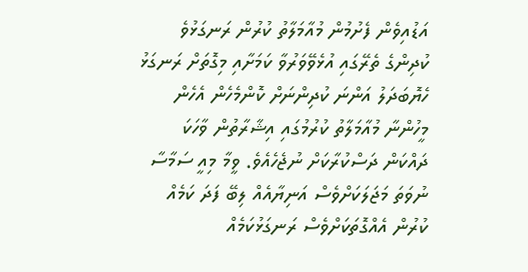އަޑުއިވެން ފެށުމުން މުއާމަލާތު ކުރުން ރަނގަޅުވެ ކުދިންގެ ތެރޭގައި އުޅެވޭވަރުވާ ކަމަށާއި މިގޮތަށް ރަނގަޅު ހެޔޮބަދަލު އަންނަ ކުދިންނަށް ކޮންމެހެން އެހެން މީހުންނާ މުއާމަލާތު ކުރުމުގައި އިޝާރާތުން ވާހަކަ ދައްކަން ދަސްކުރާކަށް ނުޖެހެއެވެ. ވީމާ މިއީ ސަމާސާ ނުވަތަ މަޖަލަކަށްވެސް އަނިޔާއެއް ލިބޭ ފަދަ ކަމެއް ކުރުން އެއްގޮތަކަށްވެސް ރަނގަޅުކަމެއް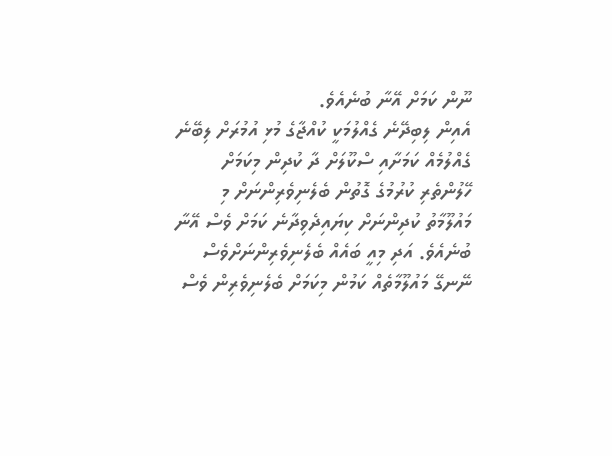ނޫން ކަމަށް އޭނާ ބުނެއެވެ.
އެއިން ލިބިދޭނެ ގެއްލުމަކީ ކުއްޖާގެ މުޅި އުމުރަށް ލިބޭނެ ގެއްލުމެއް ކަމަށާއި ސްކޫލަށް ދާ ކުދިން މިކަމަށް ހޭލުންތެރި ކުރުމުގެ ގޮތުން ބެލެނިވެރިންނަށް މި މައުލޫމާތު ކުދިންނަށް ކިޔައިދެވިދާނެ ކަމަށް ވެސް އޭނާ ބުނެއެވެ. އަދި މިއީ ބައެއް ބެލެނިވެރިންނަށްވެސް ނޭނގޭ މައުލޫމާތެއް ކަމުން މިކަމަށް ބެލެނިވެރިން ވެސް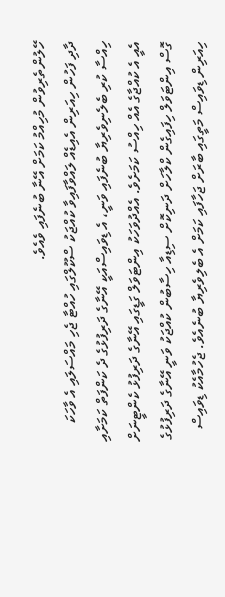ހޭލުންތެރިވުން މުހިއްމު ކަމަށް އޭނާ ބުނެފައި ވެއެވެ.
ދާދި ފަހުން ހިއަރިން އެއިޑެއް ލައްވާފައިވާ ކުއްޖަކު ސްކޫލްގައި ހުއްޓާ ޖެހި މައްސަލައި އެ ވާހަކަ ހިއްސާ ކުރި ބެލެނިވެރިޔާ ބުނެފައި ވަނީ، އެ ޑިވައިސްއަކީ އޭނާގެ ދަރިފުޅުގެ ދެ ކަންފަތް ކަމަށާއި އެއީ އެ ކުއްޖާގެ އެއް ހިއްސު ކަމަށެވެ. އެއްދުވަހަކު އިންޓަވަލް ގަޑީގައި އޭނާގެ ދަރިފުޅު ކެންޓީނަށް ގޮސް އިންޓަވަލް ހިފައިގެން ކްލާހަށް ދަނިކޮށް ސިޑިއާ ހިސާބުން ކުއްޖަކު ވަނީ އޭނާގެ ދަރިފުޅުގެ ހިއަރިން ޑިވައިސް މަތީގައި ބާރަށް ޖަހާފައި ކަމަށް އެ ބެލިވެރިޔާ ބުނެއެވެ. ޖެހުމާއެކު ޑިވައިސް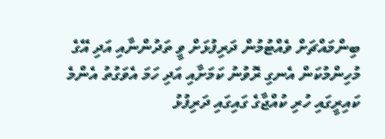ބިންމައްޗަށް ވެއްޓުމުން ދަރިފުޅަށް ވީ ތަދުންނާއި އަދި އޭގެ މުހިންމުކަން އެނގި ރޮވުނު ކަމަށާއި އަދި ހަމަ އެވަގުތު އެންމެ ކައިރީގައި ހުރި ކުއްޖާގެ ގައިގައި ދަރިފުޅު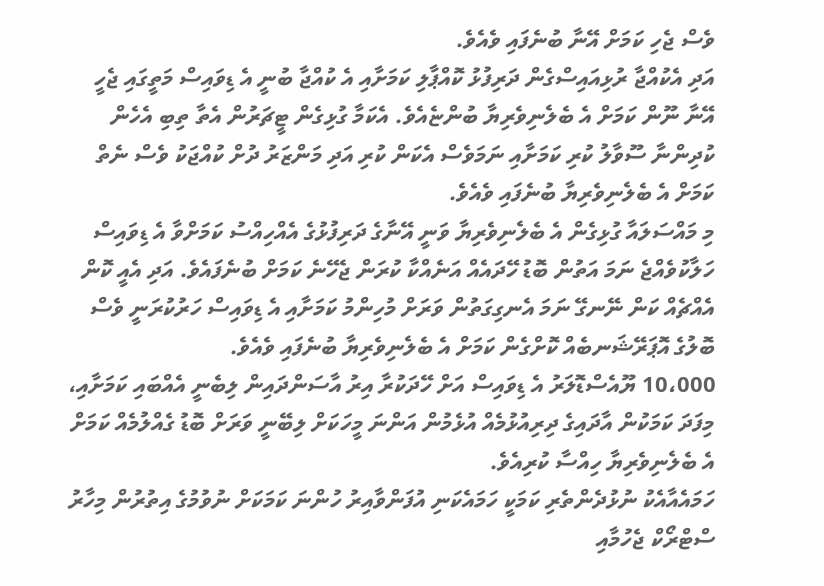ވެސް ޖެހި ކަމަށް އޭނާ ބުނެފައި ވެއެވެ.
އަދި އެކުއްޖާ ރުޅިއައިސްގެން ދަރިފުޅު ކޮއްޕާލި ކަމަށާއި އެ ކުއްޖާ ބުނީ އެ ޑިވައިސް މަތީގައި ޖެހީ އޭނާ ނޫން ކަމަށް އެ ބެލެނިވެރިޔާ ބުންޏެއެވެ. އެކަމާ ގުޅިގެން ޓީޗަރުން އެތާ ތިބި އެހެން ކުދިންނާ ސޫވާލު ކުރި ކަމަށާއި ނަމަވެސް އެކަން ކުރި އަދި މަންޒަރު ދުށް ކުއްޖަކު ވެސް ނެތް ކަމަށް އެ ބެލެނިވެރިޔާ ބުނެފައި ވެއެވެ.
މި މައްސަލައާ ގުޅިގެން އެ ބެލެނިވެރިޔާ ވަނީ އޭނާގެ ދަރިފުޅުގެ އެއްހިއްސު ކަމަށްވާ އެ ޑިވައިސް ހަލާކުވެއްޖެ ނަމަ އަތުން ބޮޑު ހޭދައެއް އަނެއްކާ ކުރަން ޖެހޭނެ ކަމަށް ބުނެފައެވެ. އަދި އެއީ ކޮން އެއްޗެއް ކަން ނޭނގޭ ނަމަ އެނގިގަތުން ވަރަށް މުހިންމު ކަމަށާއި އެ ޑިވައިސް ހަރުކުރަނީ ވެސް ބޮލުގެ އޮޕަރޭޝަނބެއް ކޮށްގެން ކަމަށް އެ ބެލެނިވެރިޔާ ބުނެފައި ވެއެވެ.
10،000 ޔޫއެސްޑޮލަރު އެ ޑިވައިސް އަށް ހޭދަކުރާ އިރު އާސަންދައިން ލިބެނީ އެއްބައި ކަމަށާއި، މިފަދަ ކަމަކުން އާދައިގެ ދިރިއުޅުމެއް އުޅެމުން އަންނަ މީހަކަށް ލިބޭނީ ވަރަށް ބޮޑު ގެއްލުމެއް ކަމަށް އެ ބެލެނިވެރިޔާ ހިއްސާ ކުރިއެވެ.
ހަމައެއާއެކު ނުޅުދެންތެރި ކަމަކީ ހަމައެކަނި އުފަންވާއިރު ހުންނަ ކަމަކަށް ނުވުމުގެ އިތުރުން މިހާރު ސްޓްރޯކް ޖެހުމާއި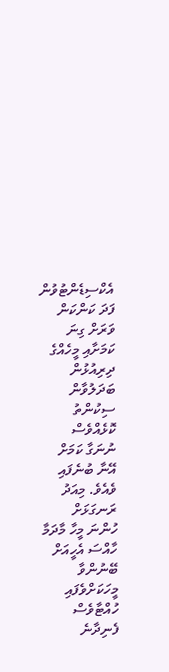އެކްސިޑެންޓުވުން ފަދަ ކަންކަން ވަރަށް ގިނަ ކަމަށާއި މީހެއްގެ ދިރިއުޅުން ބަދަލުވާން ސިކުންތު ކޮޅެއްވެސް ނުނަގާ ކަމަށް އޭނާ ބުނެފައި ވެއެވެ. މިއަދު ރަނގަޅަށް ހުންނަ މީހާ މާދަމާ ހާއްސަ އެހީއަށް ބޭނުންވާ މީހަކަށްވެފައި ހުއްޓާވެސް ފެނިދާނެ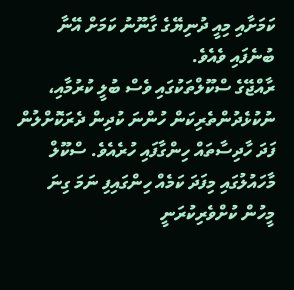ކަމަށާއި މިއީ ދުނިޔޭގެ ގާނޫނު ކަމަށް އޭނާ ބުނެފައި ވެއެވެ.
ރާއްޖޭގެ ސްކޫލްތަކުގައި ވެސް ބުލީ ކުރުމާއި، ނުކުޅެދުންތެރިކަން ހުންނަ ކުދިން ދެރަކޮށްލުން ފަދަ ހާދިސާތައް ހިންގާފައި ހުރެއެވެ. ސްކޫލް މާހައުލުގައި މިފަދަ ކަމެއް ހިންގައިފި ނަމަ ގިނަ މީހުން ކުށްވެރިކުރަނީ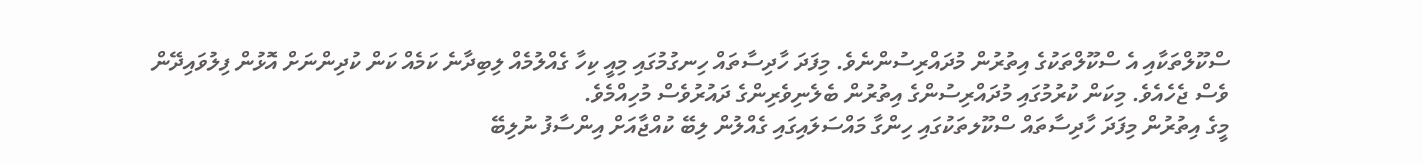ސްކޫލްތަކާއި އެ ސްކޫލްތަކުގެ އިތުރުން މުދައްރިސުންނެވެ. މިފަދަ ހާދިސާތައް ހިނގުމުގައި މިއީ ކިހާ ގެއްލުމެއް ލިބިދާނެ ކަމެއް ކަން ކުދިންނަށް އޮޅުން ފިލުވައިދޭން ވެސް ޖެހެއެވެ. މިކަން ކުރުމުގައި މުދައްރިސުންގެ އިތުރުން ބެލެނިވެރިންގެ ދައުރުވެސް މުހިއްމެވެ.
މީގެ އިތުރުން މިފަދަ ހާދިސާތައް ސްކޫލތަކުގައި ހިންގާ މައްސަލައިގައި ގެއްލުން ލިބޭ ކުއްޖާއަށް އިންސާފު ނުލިބޭ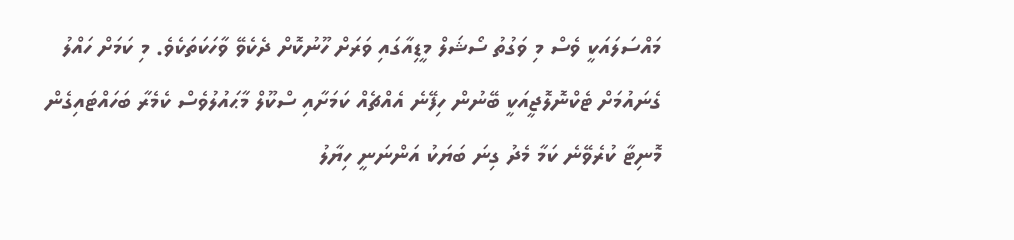މައްސަލައަކީ ވެސް މި ވަގުތު ސޯޝަލް މީޑިއާގައި ވަރަށް ހޫނުކޮށް ދެކެވޭ ވާހަކަތަކެވެ. މި ކަމަށް ހައްލު ގެނައުމަށް ޓެކްނޮލޮޖީއަކީ ބޭނުން ހިފޭނެ އެއްޗެއް ކަމަށާއި ސްކޫލް މާޙައުލުވެސް ކެމެރާ ބަހައްޓައިގެން މޮނިޓާ ކުރެވޭނެ ކަމާ މެދު ގިނަ ބަޔަކު އަންނަނީ ހިޔާލު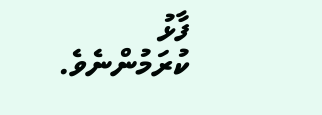ފާޅު ކުރަމުންނެވެ.